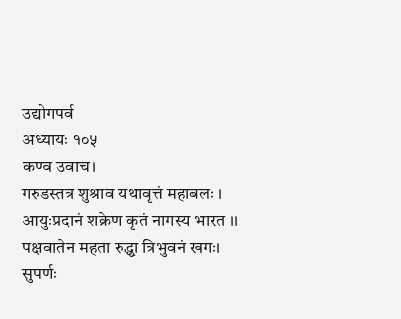उद्योगपर्व
अध्यायः १०५
कण्व उवाच।
गरुडस्तत्र शुश्राव यथावृत्तं महाबलः ।
आयुःप्रदानं शक्रेण कृतं नागस्य भारत ।।
पक्षवातेन महता रुद्ध्वा त्रिभुवनं खगः।
सुपर्णः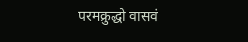परमक्रुद्धो वासवं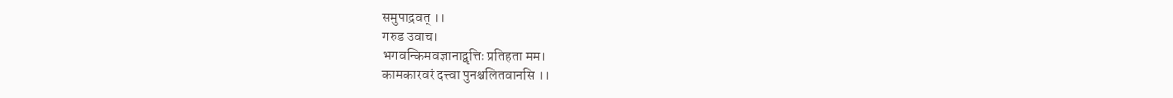समुपाद्रवत् ।।
गरुड उवाच।
भगवन्किमवज्ञानाद्वृत्तिः प्रतिहता मम।
कामकारवरं दत्त्वा पुनश्चलितवानसि ।।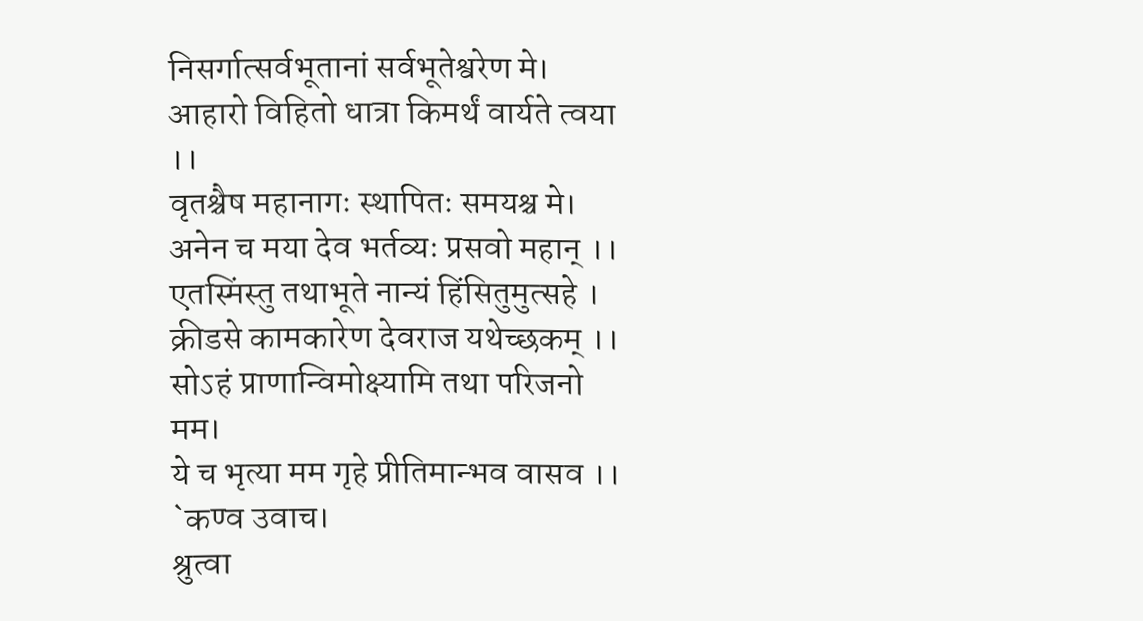निसर्गात्सर्वभूतानां सर्वभूतेश्वरेण मे।
आहारो विहितो धात्रा किमर्थं वार्यते त्वया ।।
वृतश्चैष महानागः स्थापितः समयश्च मे।
अनेन च मया देव भर्तव्यः प्रसवो महान् ।।
एतस्मिंस्तु तथाभूते नान्यं हिंसितुमुत्सहे ।
क्रीडसे कामकारेण देवराज यथेच्छकम् ।।
सोऽहं प्राणान्विमोक्ष्यामि तथा परिजनो मम।
ये च भृत्या मम गृहे प्रीतिमान्भव वासव ।।
`कण्व उवाच।
श्रुत्वा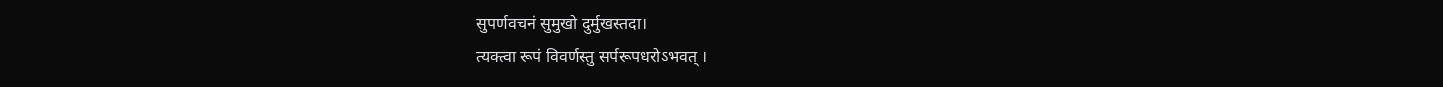सुपर्णवचनं सुमुखो दुर्मुखस्तदा।
त्यक्त्वा रूपं विवर्णस्तु सर्परूपधरोऽभवत् ।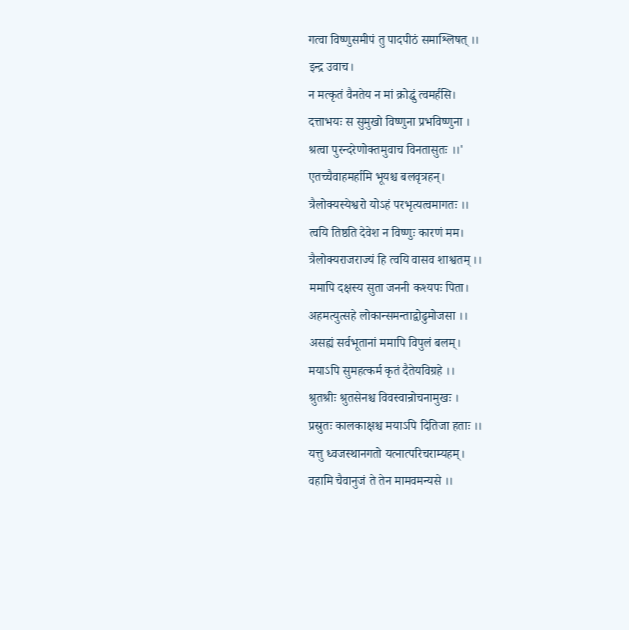गत्वा विष्णुसमीपं तु पादपीठं समाश्लिषत् ।।
इन्द्र उवाच।
न मत्कृतं वैनतेय न मां क्रोद्धुं त्वमर्हसि।
दत्ताभयः स सुमुखो विष्णुना प्रभविष्णुना ।
श्रत्वा पुरन्दरेणोक्तमुवाच विनतासुतः ।।'
एतच्चैवाहमर्हामि भूयश्च बलवृत्रहन्।
त्रैलोक्यस्येश्वरो योऽहं परभृत्यत्वमागतः ।।
त्वयि तिष्ठति देवेश न विष्णुः कारणं मम।
त्रैलोक्यराजराज्यं हि त्वयि वासव शाश्वतम् ।।
ममापि दक्षस्य सुता जननी कश्यपः पिता।
अहमत्युत्सहे लोकान्समन्ताद्वोढुमोजसा ।।
असह्यं सर्वभूतानां ममापि विपुलं बलम्।
मयाऽपि सुमहत्कर्म कृतं दैतेयविग्रहे ।।
श्रुतश्रीः श्रुतसेनश्च विवस्वान्रोचनामुखः ।
प्रस्रुतः कालकाक्षश्च मयाऽपि दितिजा हताः ।।
यत्तु ध्वजस्थानगतो यत्नात्परिचराम्यहम्।
वहामि चैवानुजं ते तेन मामवमन्यसे ।।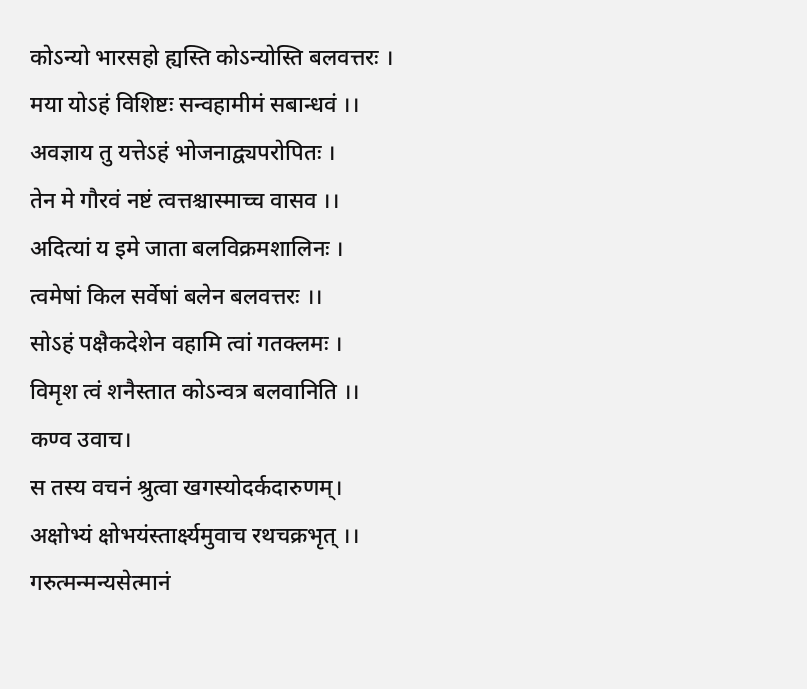कोऽन्यो भारसहो ह्यस्ति कोऽन्योस्ति बलवत्तरः ।
मया योऽहं विशिष्टः सन्वहामीमं सबान्धवं ।।
अवज्ञाय तु यत्तेऽहं भोजनाद्व्यपरोपितः ।
तेन मे गौरवं नष्टं त्वत्तश्चास्माच्च वासव ।।
अदित्यां य इमे जाता बलविक्रमशालिनः ।
त्वमेषां किल सर्वेषां बलेन बलवत्तरः ।।
सोऽहं पक्षैकदेशेन वहामि त्वां गतक्लमः ।
विमृश त्वं शनैस्तात कोऽन्वत्र बलवानिति ।।
कण्व उवाच।
स तस्य वचनं श्रुत्वा खगस्योदर्कदारुणम्।
अक्षोभ्यं क्षोभयंस्तार्क्ष्यमुवाच रथचक्रभृत् ।।
गरुत्मन्मन्यसेत्मानं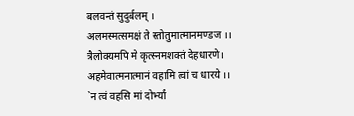बलवन्तं सुदुर्बलम् ।
अलमस्मत्समक्षं ते स्तोतुमात्मानमण्डज ।।
त्रैलोक्यमपि मे कृत्स्नमशक्तं देहधारणे।
अहमेवात्मनात्मानं वहामि त्वां च धारये ।।
`न त्वं वहसि मां दोर्भ्यां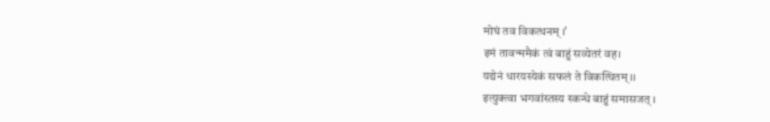मोघं तव विकत्थनम् ।'
इमं तावन्ममैकं त्वं बाहुं सव्येतरं वह।
यद्येनं धारयस्येकं सफलं ते विकत्थितम् ।।
इत्युक्त्वा भगवांस्तस्य स्कन्धे बाहुं समासजत् ।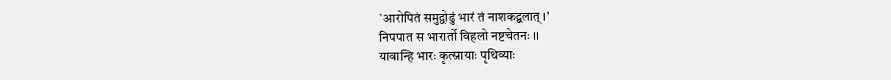`आरोपितं समुद्वोढुं भारं तं नाशकद्बलात् ।'
निपपात स भारार्तो विहलो नष्टचेतनः ।।
यावान्हि भारः कृत्स्नायाः पृथिव्याः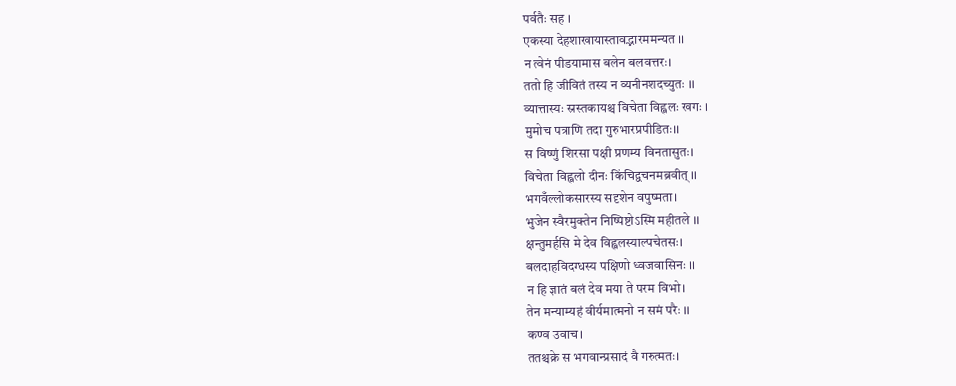पर्वतैः सह ।
एकस्या देहशाखायास्तावद्भारममन्यत ।।
न त्वेनं पीडयामास बलेन बलवत्तरः।
ततो हि जीवितं तस्य न व्यनीनशदच्युतः ।।
व्यात्तास्यः स्रस्तकायश्च विचेता विह्वलः खगः ।
मुमोच पत्राणि तदा गुरुभारप्रपीडितः।।
स विष्णुं शिरसा पक्षी प्रणम्य विनतासुतः।
विचेता विह्वलो दीनः किंचिद्वचनमब्रवीत् ।।
भगवँल्लोकसारस्य सदृशेन वपुष्मता।
भुजेन स्वैरमुक्तेन निष्पिष्टोऽस्मि महीतले ।।
क्षन्तुमर्हसि मे देव विह्वलस्याल्पचेतसः।
बलदाहविदग्धस्य पक्षिणो ध्वजवासिनः ।।
न हि ज्ञातं बलं देव मया ते परम विभो।
तेन मन्याम्यहं वीर्यमात्मनो न समं परैः ।।
कण्व उवाच।
ततश्चक्रे स भगवान्प्रसादं वै गरुत्मतः।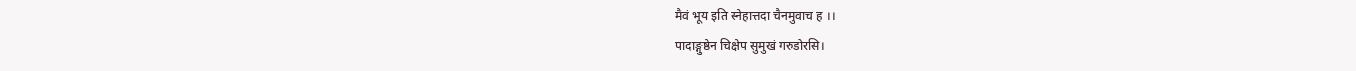मैवं भूय इति स्नेहात्तदा चैनमुवाच ह ।।
पादाङ्गुष्ठेन चिक्षेप सुमुखं गरुडोरसि।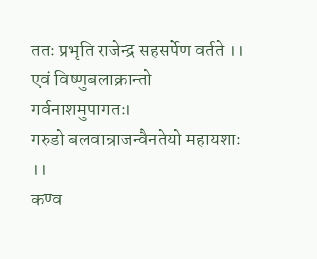ततः प्रभृति राजेन्द्र सहसर्पेण वर्तते ।।
एवं विष्णुबलाक्रान्तो गर्वनाशमुपागतः।
गरुडो बलवान्राजन्वैनतेयो महायशाः ।।
कण्व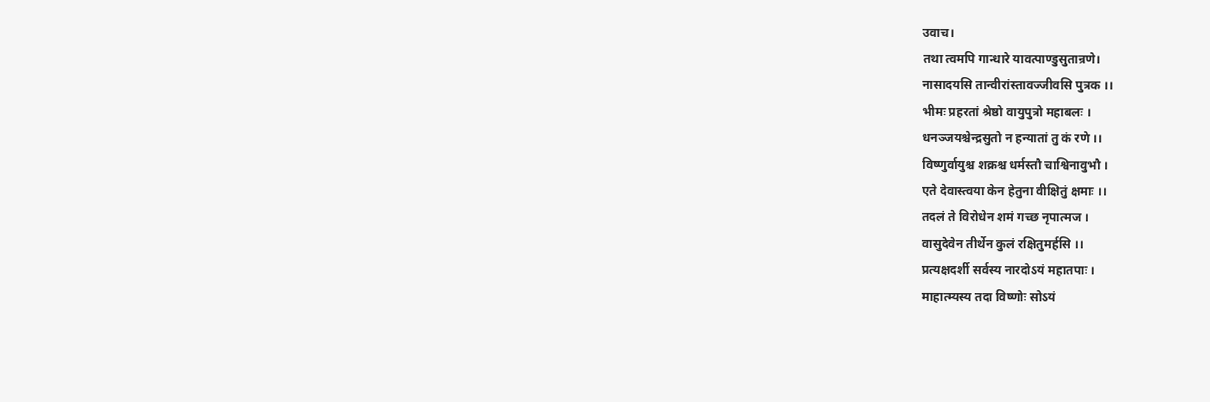उवाच।
तथा त्वमपि गान्धारे यावत्पाण्डुसुतान्रणे।
नासादयसि तान्वीरांस्तावज्जीवसि पुत्रक ।।
भीमः प्रहरतां श्रेष्ठो वायुपुत्रो महाबलः ।
धनञ्जयश्चेन्द्रसुतो न हन्यातां तु कं रणे ।।
विष्णुर्वायुश्च शक्रश्च धर्मस्तौ चाश्विनावुभौ ।
एते देवास्त्वया केन हेतुना वीक्षितुं क्षमाः ।।
तदलं ते विरोधेन शमं गच्छ नृपात्मज ।
वासुदेवेन तीर्थेन कुलं रक्षितुमर्हसि ।।
प्रत्यक्षदर्शी सर्वस्य नारदोऽयं महातपाः ।
माहात्म्यस्य तदा विष्णोः सोऽयं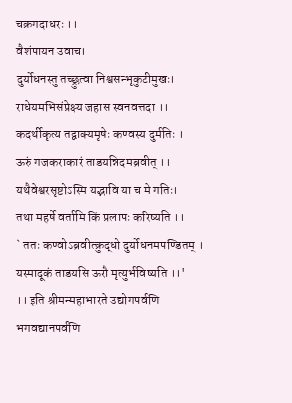चक्रगदाधरः ।।
वैशंपायन उवाच।
दुर्योधनस्तु तच्छ्रुत्वा निश्वसन्भृकुटीमुखः।
राधेयमभिसंप्रेक्ष्य जहास स्वनवत्तदा ।।
कदर्थीकृत्य तद्वाक्यमृषेः कण्वस्य दुर्मतिः ।
ऊरुं गजकराकारं ताडयन्निदमब्रवीत् ।।
यथैवेश्वरसृष्टोऽस्मि यद्भावि या च मे गतिः।
तथा महर्षे वर्तामि किं प्रलापः करिष्यति ।।
` ततः कण्वोऽब्रवीत्क्रुद्धो दुर्योधनमपण्डितम् ।
यस्मादूकं ताडयसि ऊरौ मृत्युर्भविष्यति ।।'
।। इति श्रीमन्महाभारते उद्योगपर्वणि
भगवद्यानपर्वणि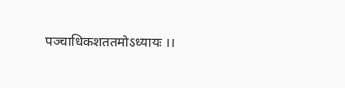पञ्चाधिकशततमोऽध्यायः ।।